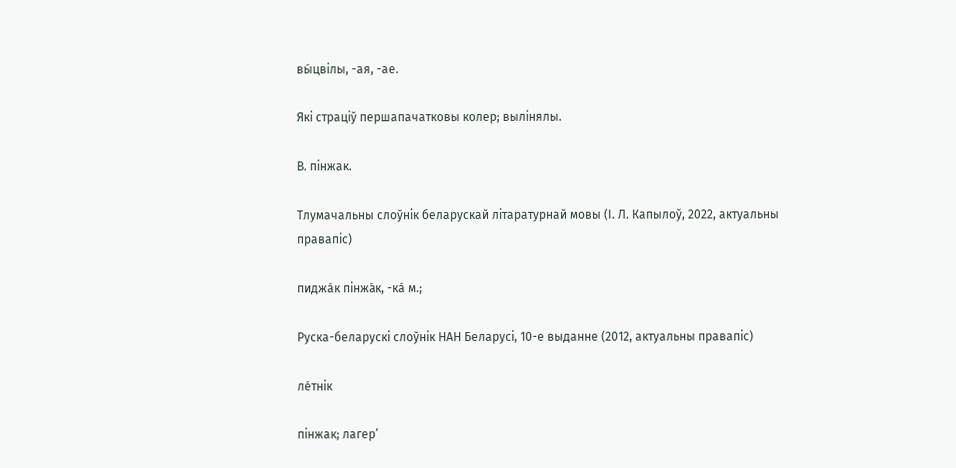вы́цвілы, -ая, -ае.

Які страціў першапачатковы колер; вылінялы.

В. пінжак.

Тлумачальны слоўнік беларускай літаратурнай мовы (І. Л. Капылоў, 2022, актуальны правапіс)

пиджа́к пінжа́к, -ка́ м.;

Руска-беларускі слоўнік НАН Беларусі, 10-е выданне (2012, актуальны правапіс)

ле́тнік

пінжак; лагер’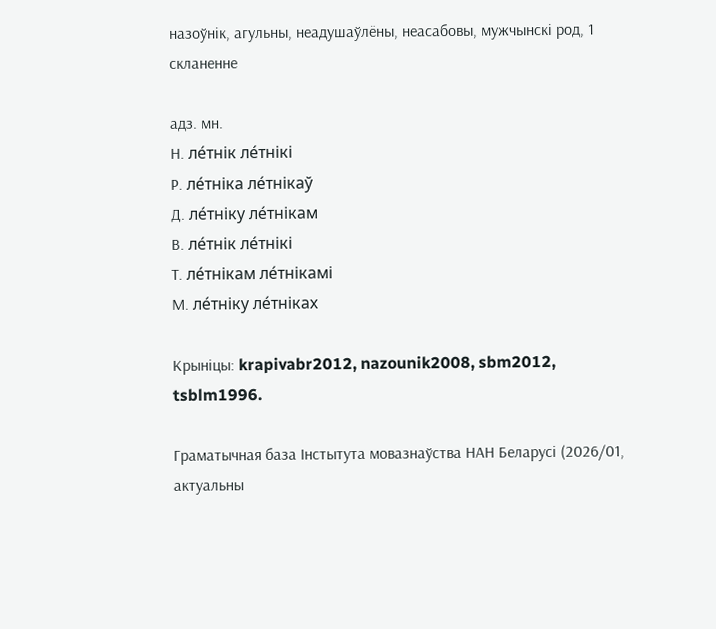назоўнік, агульны, неадушаўлёны, неасабовы, мужчынскі род, 1 скланенне

адз. мн.
Н. ле́тнік ле́тнікі
Р. ле́тніка ле́тнікаў
Д. ле́тніку ле́тнікам
В. ле́тнік ле́тнікі
Т. ле́тнікам ле́тнікамі
М. ле́тніку ле́тніках

Крыніцы: krapivabr2012, nazounik2008, sbm2012, tsblm1996.

Граматычная база Інстытута мовазнаўства НАН Беларусі (2026/01, актуальны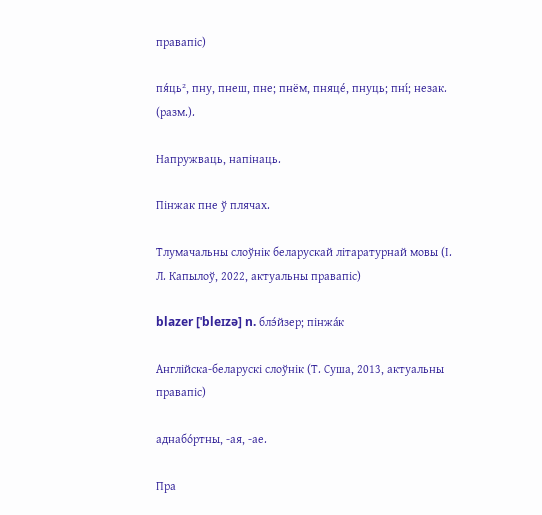правапіс)

пя́ць², пну, пнеш, пне; пнём, пняце́, пнуць; пні́; незак. (разм.).

Напружваць, напінаць.

Пінжак пне ў плячах.

Тлумачальны слоўнік беларускай літаратурнай мовы (І. Л. Капылоў, 2022, актуальны правапіс)

blazer [ˈbleɪzə] n. блэ́йзер; пінжа́к

Англійска-беларускі слоўнік (Т. Суша, 2013, актуальны правапіс)

аднабо́ртны, -ая, -ае.

Пра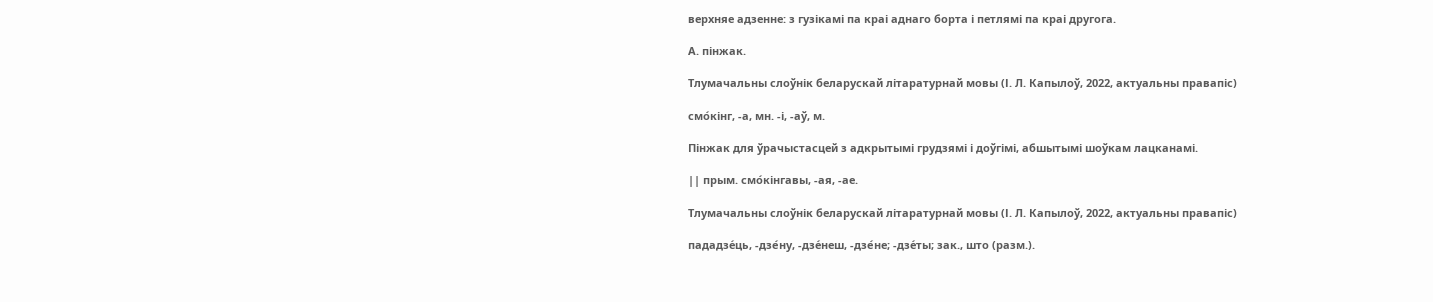верхняе адзенне: з гузікамі па краі аднаго борта і петлямі па краі другога.

А. пінжак.

Тлумачальны слоўнік беларускай літаратурнай мовы (І. Л. Капылоў, 2022, актуальны правапіс)

смо́кінг, -а, мн. -і, -аў, м.

Пінжак для ўрачыстасцей з адкрытымі грудзямі і доўгімі, абшытымі шоўкам лацканамі.

|| прым. смо́кінгавы, -ая, -ае.

Тлумачальны слоўнік беларускай літаратурнай мовы (І. Л. Капылоў, 2022, актуальны правапіс)

пададзе́ць, -дзе́ну, -дзе́неш, -дзе́не; -дзе́ты; зак., што (разм.).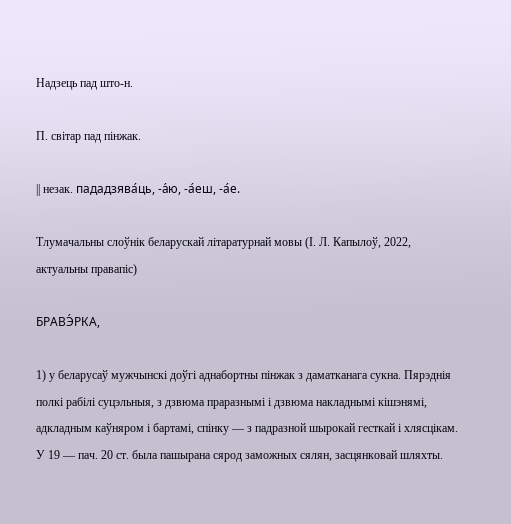Надзець пад што-н.

П. світар пад пінжак.

|| незак. пададзява́ць, -а́ю, -а́еш, -а́е.

Тлумачальны слоўнік беларускай літаратурнай мовы (І. Л. Капылоў, 2022, актуальны правапіс)

БРАВЭ́РКА,

1) у беларусаў мужчынскі доўгі аднабортны пінжак з даматканага сукна. Пярэднія полкі рабілі суцэльныя, з дзвюма праразнымі і дзвюма накладнымі кішэнямі, адкладным каўняром і бартамі, спінку — з падразной шырокай гесткай і хлясцікам. У 19 — пач. 20 ст. была пашырана сярод заможных сялян, засцянковай шляхты.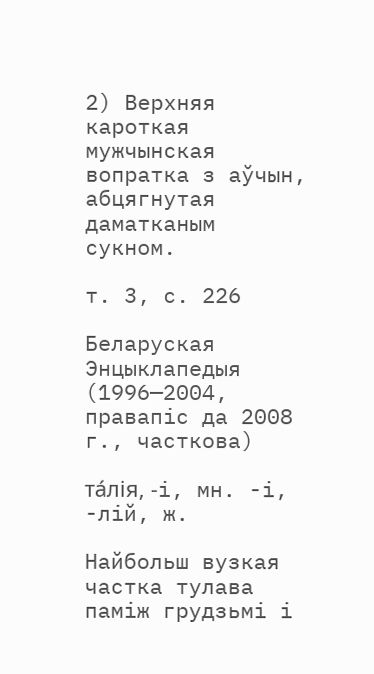2) Верхняя кароткая мужчынская вопратка з аўчын, абцягнутая даматканым сукном.

т. 3, с. 226

Беларуская Энцыклапедыя (1996—2004, правапіс да 2008 г., часткова)

та́лія, -і, мн. -і, -лій, ж.

Найбольш вузкая частка тулава паміж грудзьмі і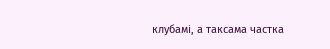клубамі, а таксама частка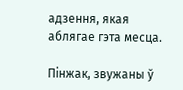адзення, якая аблягае гэта месца.

Пінжак, звужаны ў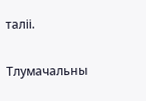таліі.

Тлумачальны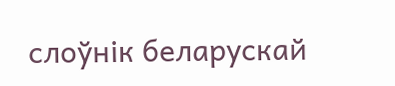слоўнік беларускай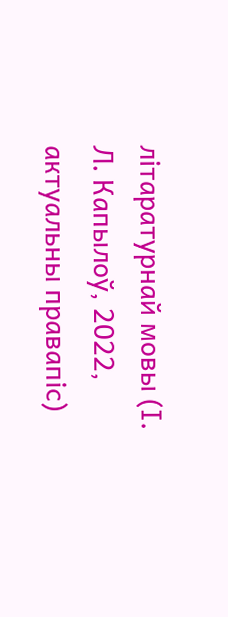літаратурнай мовы (І. Л. Капылоў, 2022, актуальны правапіс)